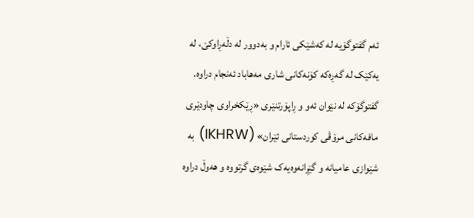ئەم گفتوگۆیە لە کەشێکی ئارام و بەدوور لە دڵەڕاوکێ، لە یەکێک لە گەڕەکە کۆنەکانی شاری مەهاباد ئەنجام دراوە. گفتوگۆکە لە نێوان ئەو و ڕاپۆرتنێری «ڕێکخراوی چاودێری مافەکانی مرۆڤی کوردستانی ئێران» (IKHRW) بە شێوازی عامیانە و گێڕانەوەیەک شێوەی گرتووە و هەوڵ دراوە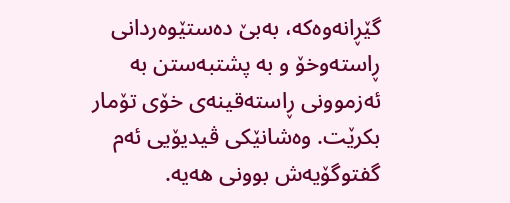گێڕانەوەکە، بەبێ دەستێوەردانی ڕاستەوخۆ و بە پشتبەستن بە ئەزموونی ڕاستەقینەی خۆی تۆمار بکرێت. وەشانێکی ڤیدیۆیی ئەم گفتوگۆیەش بوونی هەیە.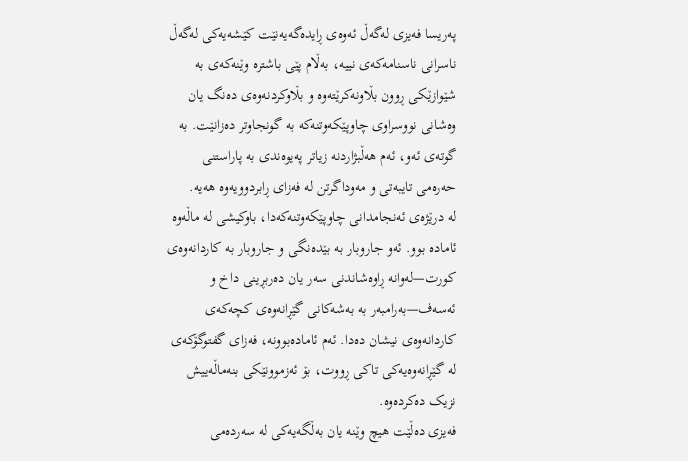پەریسا فەیزی لەگەڵ ئەوەی ڕایدەگەیەنێت کێشەیەکی لەگەڵ ناسرانی ناسنامەکەی نییە، بەڵام پێی باشترە وێنەکەی بە شێوازێکی ڕوون بڵاونەکرێتەوە و بڵاوکردنەوەی دەنگ یان وەشانی نووسراوی چاوپێکەوتنەکە بە گونجاوتر دەزانێت. بە گوتەی ئەو، ئەم هەڵبژاردنە زیاتر پەیوەندی بە پاراستنی حەرەمی تایبەتی و مەوداگرتن لە فەزای ڕابردوویەوە هەیە.
لە درێژەی ئەنجامدانی چاوپێکەوتنەکەدا، باوکیشی لە ماڵەوە ئامادە بوو. ئەو جاروبار بە بێدەنگی و جاروبار بە کاردانەوەی کورت—لەوانە ڕاوەشاندنی سەر یان دەربڕینی داخ و ئەسەف—بەرامبەر بە بەشەکانی گێڕانەوەی کچەکەی کاردانەوەی نیشان دەدا. ئەم ئامادەبوونە، فەزای گفتوگۆکەی لە گێڕانەوەیەکی تاکی ڕووت، بۆ ئەزموونێکی بنەماڵەییش نزیک دەکردەوە.
فەیزی دەڵێت هیچ وێنە یان بەڵگەیەکی لە سەردەمی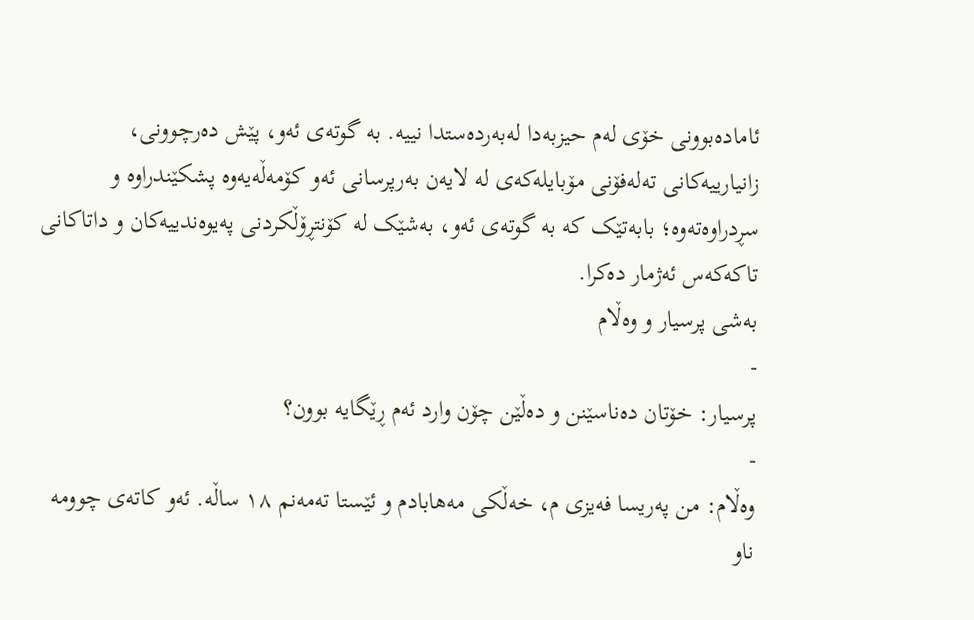ئامادەبوونی خۆی لەم حیزبەدا لەبەردەستدا نییە. بە گوتەی ئەو، پێش دەرچوونی، زانیارییەکانی تەلەفۆنی مۆبایلەکەی لە لایەن بەرپرسانی ئەو کۆمەڵەیەوە پشکێندراوە و سڕدراوەتەوە؛ بابەتێک کە بە گوتەی ئەو، بەشێک لە کۆنتڕۆڵکردنی پەیوەندییەکان و داتاکانی تاکەکەس ئەژمار دەکرا.
بەشی پرسیار و وەڵام
-
پرسیار: خۆتان دەناسێنن و دەڵێن چۆن وارد ئەم ڕێگایە بوون؟
-
وەڵام: من پەریسا فەیزی م، خەڵکی مەهابادم و ئێستا تەمەنم ١٨ ساڵە. ئەو کاتەی چوومە ناو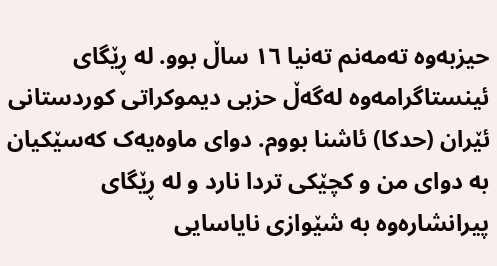حیزبەوە تەمەنم تەنیا ١٦ ساڵ بوو. لە ڕێگای ئینستاگرامەوە لەگەڵ حزبی دیموکراتی کوردستانی ئێران (حدکا) ئاشنا بووم. دوای ماوەیەک کەسێکیان بە دوای من و کچێکی تردا نارد و لە ڕێگای پیرانشارەوە بە شێوازی نایاسایی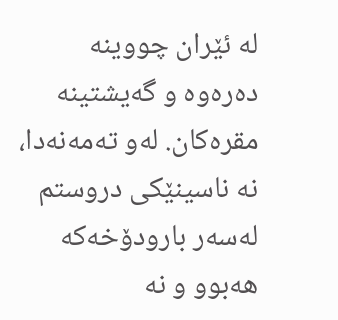لە ئێران چووینە دەرەوە و گەیشتینە مقرەکان. لەو تەمەنەدا، نە ناسینێکی دروستم لەسەر بارودۆخەکە هەبوو و نە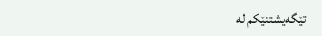تێگەیشتنێکم لە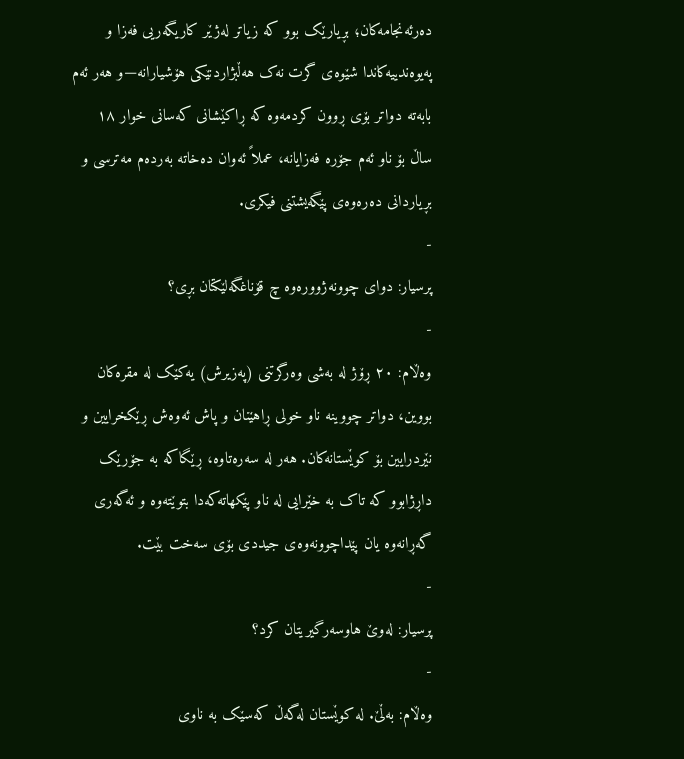دەرئەنجامەکان؛ بڕیارێک بوو کە زیاتر لەژێر کاریگەریی فەزا و پەیوەندییەکاندا شێوەی گرت نەک هەڵبژاردنێکی هۆشیارانە—و هەر ئەم بابەتە دواتر بۆی ڕوون کردمەوە کە ڕاکێشانی کەسانی خوار ١٨ ساڵ بۆ ناو ئەم جۆرە فەزایانە، عملاً ئەوان دەخاتە بەردەم مەترسی و بڕیاردانی دەرەوەی پێگەیشتنی فیکری.
-
پرسیار: دوای چوونەژوورەوە چ قۆناغگەلێکتان بڕی؟
-
وەڵام: ٢٠ ڕۆژ لە بەشی وەرگرتنی (پەزیرش) یەکێک لە مقرەکان بووین، دواتر چووینە ناو خولی ڕاهێنان و پاش ئەوەش ڕێکخرایین و نێردرایین بۆ کوێستانەکان. هەر لە سەرەتاوە، ڕێگاکە بە جۆرێک داڕژابوو کە تاک بە خێرایی لە ناو پێکهاتەکەدا بتوێتەوە و ئەگەری گەڕانەوە یان پێداچوونەوەی جیددی بۆی سەخت بێت.
-
پرسیار: لەوێ هاوسەرگیریتان کرد؟
-
وەڵام: بەڵێ. لە کوێستان لەگەڵ کەسێک بە ناوی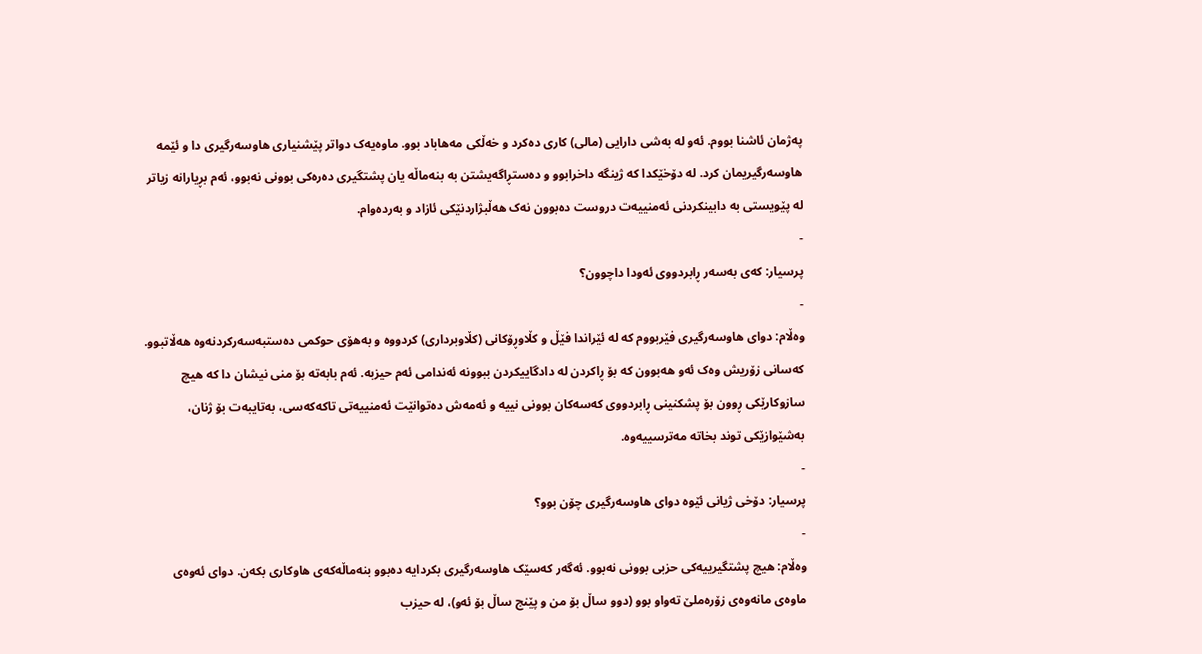پەژمان ئاشنا بووم. ئەو لە بەشی دارایی (مالی) کاری دەکرد و خەڵکی مەهاباد بوو. ماوەیەک دواتر پێشنیاری هاوسەرگیری دا و ئێمە هاوسەرگیریمان کرد. لە دۆخێکدا کە ژینگە داخرابوو و دەستڕاگەیشتن بە بنەماڵە یان پشتگیری دەرەکی بوونی نەبوو، ئەم بڕیارانە زیاتر لە پێویستی بە دابینکردنی ئەمنییەت دروست دەبوون نەک هەڵبژاردنێکی ئازاد و بەردەوام.
-
پرسیار: کەی بەسەر ڕابردووی ئەودا داچوون؟
-
وەڵام: دوای هاوسەرگیری فێربووم کە لە ئێراندا فێڵ و کڵاوڕۆکانی (کڵاوبرداری) کردووە و بەهۆی حوکمی دەستبەسەرکردنەوە هەڵاتبوو. کەسانی زۆریش وەک ئەو هەبوون کە بۆ ڕاکردن لە دادگاییکردن ببوونە ئەندامی ئەم حیزبە. ئەم بابەتە بۆ منی نیشان دا کە هیچ سازوکارێکی ڕوون بۆ پشکنینی ڕابردووی کەسەکان بوونی نییە و ئەمەش دەتوانێت ئەمنییەتی تاکەکەسی، بەتایبەت بۆ ژنان، بەشێوازێکی توند بخاتە مەترسییەوە.
-
پرسیار: دۆخی ژیانی ئێوە دوای هاوسەرگیری چۆن بوو؟
-
وەڵام: هیچ پشتگیرییەکی حزبی بوونی نەبوو. ئەگەر کەسێک هاوسەرگیری بکردایە دەبوو بنەماڵەکەی هاوکاری بکەن. دوای ئەوەی ماوەی مانەوەی زۆرەملێ تەواو بوو (دوو ساڵ بۆ من و پێنج ساڵ بۆ ئەو)، لە حیزب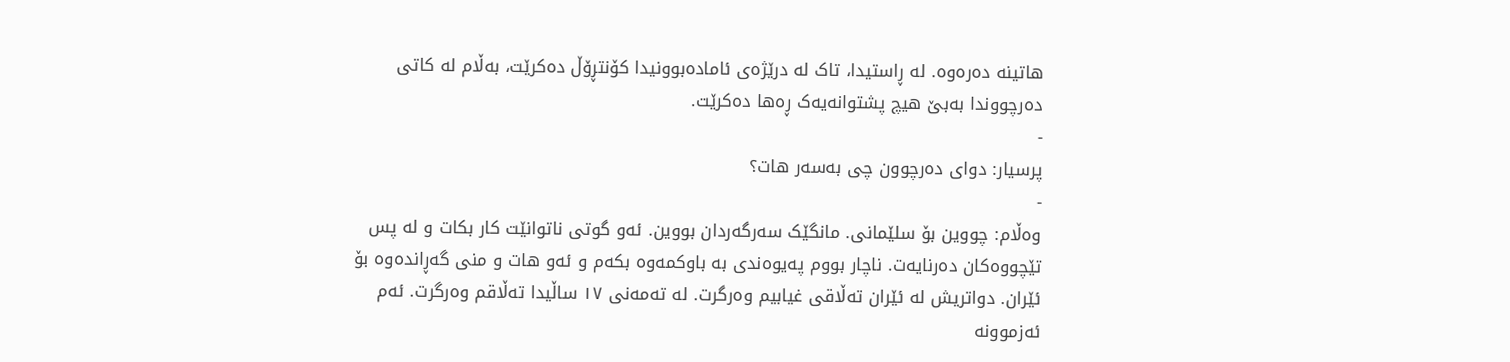هاتینە دەرەوە. لە ڕاستیدا، تاک لە درێژەی ئامادەبوونیدا کۆنتڕۆڵ دەکرێت، بەڵام لە کاتی دەرچووندا بەبێ هیچ پشتوانەیەک ڕەها دەکرێت.
-
پرسیار: دوای دەرچوون چی بەسەر هات؟
-
وەڵام: چووین بۆ سلێمانی. مانگێک سەرگەردان بووین. ئەو گوتی ناتوانێت کار بکات و لە پس تێچووەکان دەرنایەت. ناچار بووم پەیوەندی بە باوکمەوە بکەم و ئەو هات و منی گەڕاندەوە بۆ ئێران. دواتریش لە ئێران تەڵاقی غیابیم وەرگرت. لە تەمەنی ١٧ ساڵیدا تەڵاقم وەرگرت. ئەم ئەزموونە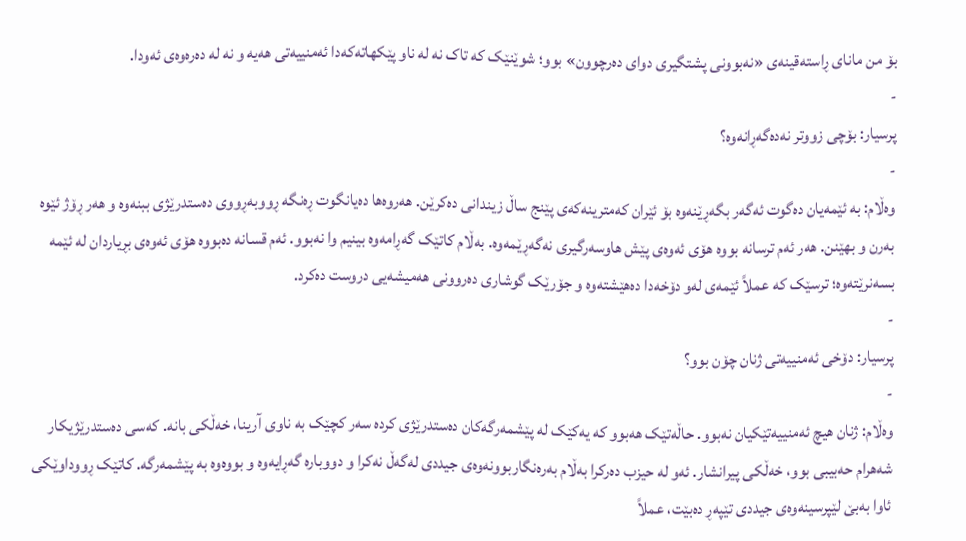بۆ من مانای ڕاستەقینەی «نەبوونی پشتگیری دوای دەرچوون» بوو؛ شوێنێک کە تاک نە لە ناو پێکهاتەکەدا ئەمنییەتی هەیە و نە لە دەرەوەی ئەودا.
-
پرسیار: بۆچی زووتر نەدەگەڕانەوە؟
-
وەڵام: بە ئێمەیان دەگوت ئەگەر بگەڕێنەوە بۆ ئێران کەمترینەکەی پێنج ساڵ زیندانی دەکرێن. هەروەها دەیانگوت ڕەنگە ڕووبەڕووی دەستدرێژی ببنەوە و هەر ڕۆژ ئێوە بەرن و بهێنن. هەر ئەم ترسانە بووە هۆی ئەوەی پێش هاوسەرگیری نەگەڕێمەوە. بەڵام کاتێک گەڕامەوە بینیم وا نەبوو. ئەم قسانە دەبووە هۆی ئەوەی بڕیاردان لە ئێمە بسەنرێتەوە؛ ترسێک کە عملاً ئێمەی لەو دۆخەدا دەهێشتەوە و جۆرێک گوشاری دەروونی هەمیشەیی دروست دەکرد.
-
پرسیار: دۆخی ئەمنییەتی ژنان چۆن بوو؟
-
وەڵام: ژنان هیچ ئەمنییەتێکیان نەبوو. حاڵەتێک هەبوو کە یەکێک لە پێشمەرگەکان دەستدرێژی کردە سەر کچێک بە ناوی آرینا، خەڵکی بانە. کەسی دەستدرێژیکار شەهرام حەبیبی بوو، خەڵکی پیرانشار. ئەو لە حیزب دەرکرا بەڵام بەرەنگاربوونەوەی جیددی لەگەڵ نەکرا و دووبارە گەڕایەوە و بووەوە بە پێشمەرگە. کاتێک ڕووداوێکی ئاوا بەبێ لێپرسینەوەی جیددی تێپەڕ دەبێت، عملاً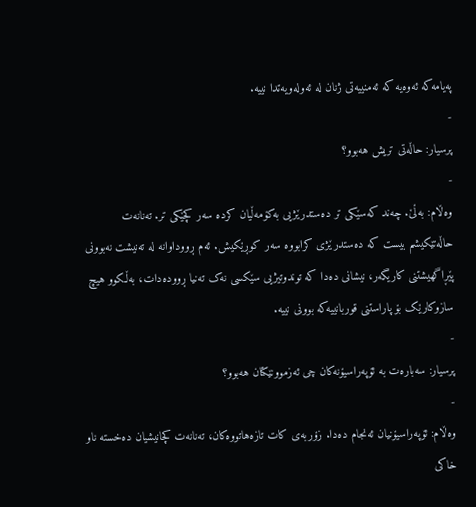پەیامەکە ئەوەیە کە ئەمنییەتی ژنان لە ئەولەویەتدا نییە.
-
پرسیار: حاڵەتی تریش هەبوو؟
-
وەڵام: بەڵێ. چەند کەسێکی تر دەستدرێژیی بەکۆمەڵیان کردە سەر کچێکی تر. تەنانەت حاڵەتێکیشم بیست کە دەستدرێژی کرابووە سەر کوڕێکیش. ئەم ڕووداوانە لە تەنیشت نەبوونی پێڕاگهیشتنی کاریگەر، نیشانی دەدا کە توندوتیژیی سێکسی نەک تەنیا ڕوودەدات، بەڵکوو هیچ سازوکارێک بۆ پاراستنی قوربانییەکە بوونی نییە.
-
پرسیار: سەبارەت بە ئۆپەراسیۆنەکان چی ئەزموونێکتان هەبوو؟
-
وەڵام: ئۆپەراسیۆنیان ئەنجام دەدا. زۆربەی کات تازەهاتووەکان، تەنانەت کچانیشیان دەخستە ناو خاکی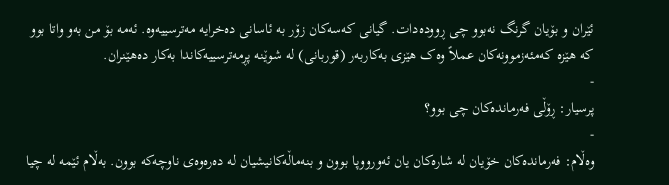ئێران و بۆیان گرنگ نەبوو چی ڕوودەدات. گیانی کەسەکان زۆر بە ئاسانی دەخرایە مەترسییەوە. ئەمە بۆ من بەو واتا بوو کە هێزە کەمئەزموونەکان عملاً وەک هێزی بەکاربەر (قوربانی) لە شوێنە پڕمەترسییەکاندا بەکار دەهێنران.
-
پرسیار: ڕۆڵی فەرماندەکان چی بوو؟
-
وەڵام: فەرماندەکان خۆیان لە شارەکان یان ئەورووپا بوون و بنەماڵەکانیشیان لە دەرەوەی ناوچەکە بوون. بەڵام ئێمە لە چیا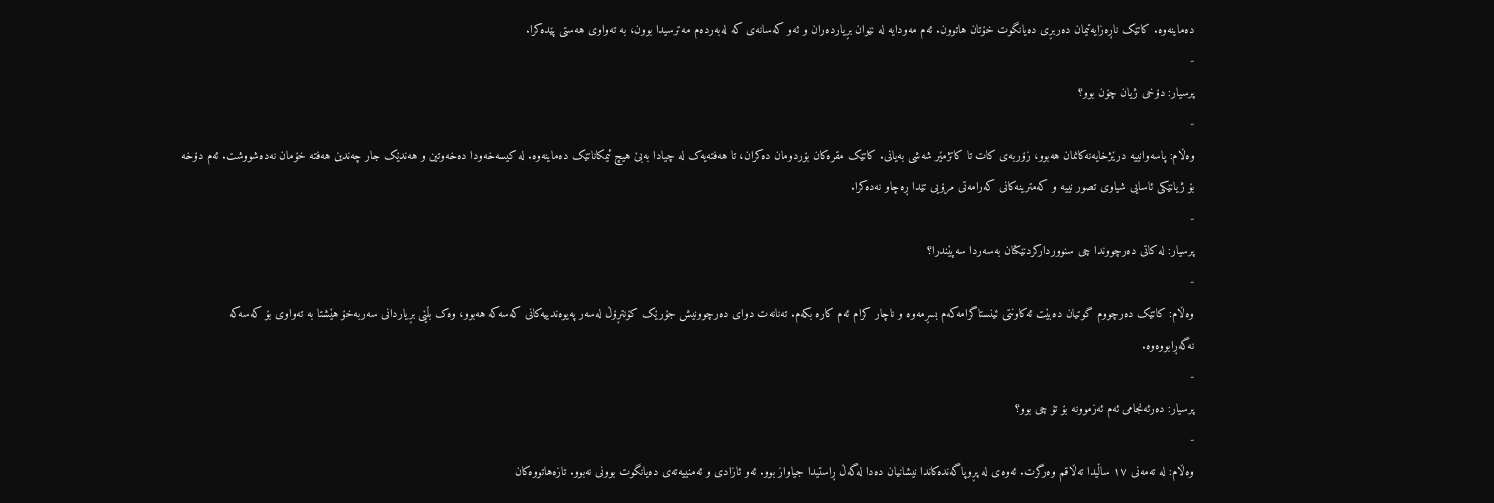دەماینەوە. کاتێک ناڕەزایەتیمان دەربڕی دەیانگوت خۆتان هاتوون. ئەم مەودایە لە نێوان بڕیاردەران و ئەو کەسانەی کە لەبەردەم مەترسیدا بوون، بە تەواوی هەستی پێدەکرا.
-
پرسیار: دۆخی ژیان چۆن بوو؟
-
وەڵام: پاسەوانییە درێژخایەنەکانمان هەبوو، زۆربەی کات تا کاتژمێر شەشی بەیانی. کاتێک مقرەکان بۆردومان دەکران، تا هەفتەیەک لە چیادا بەبێ هیچ ئیمکاناتێک دەماینەوە. لە کیسەخەودا دەخەوتین و هەندێک جار چەندین هەفتە خۆمان نەدەشووشت. ئەم دۆخە بۆ ژیانێکی ئاسایی شیاوی تصور نییە و کەمترینەکانی کەرامەتی مرۆیی تێدا ڕەچاو نەدەکرا.
-
پرسیار: لە کاتی دەرچووندا چی سنووردارکردنێکتان بەسەردا سەپێندرا؟
-
وەڵام: کاتێک دەرچووم گوتیان دەبێت ئەکاونتی ئینستاگرامەکەم بسڕمەوە و ناچار کرام ئەم کارە بکەم. تەنانەت دوای دەرچوونیش جۆرێک کۆنتڕۆڵ لەسەر پەیوەندییەکانی کەسەکە هەبوو، وەک بڵێی بڕیاردانی سەربەخۆ هێشتا بە تەواوی بۆ کەسەکە نەگەڕابووەوە.
-
پرسیار: دەرئەنجامی ئەم ئەزموونە بۆ تۆ چی بوو؟
-
وەڵام: لە تەمەنی ١٧ ساڵیدا تەڵاقم وەرگرت. ئەوەی لە پڕوپاگەندەکاندا نیشانیان دەدا لەگەڵ ڕاستیدا جیاواز بوو. ئەو ئازادی و ئەمنییەتەی دەیانگوت بوونی نەبوو. تازەهاتووەکان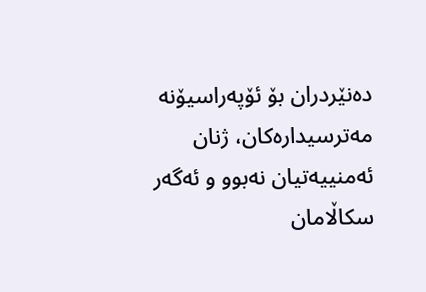دەنێردران بۆ ئۆپەراسیۆنە مەترسیدارەکان، ژنان ئەمنییەتیان نەبوو و ئەگەر سکاڵامان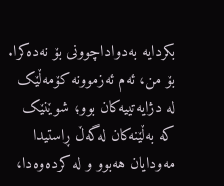بکردایە بەدواداچوونی بۆ نەدەکرا. بۆ من، ئەم ئەزموونە کۆمەڵێک لە دژایەتییەکان بوو؛ شوێنێک کە بەڵێنەکان لەگەڵ ڕاستیدا مەودایان هەبوو و لە کردەوەدا،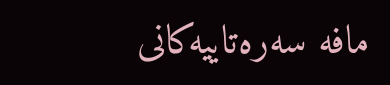مافە سەرەتاییەکانی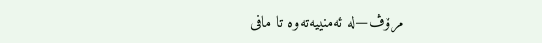مرۆڤ—لە ئەمنییەتەوە تا مافی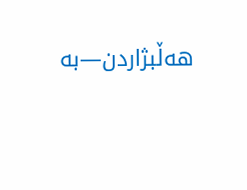هەڵبژاردن—بە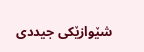شێوازێکی جیددی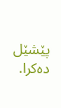پێشێل دەکرا.